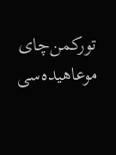تورکمن‌چای موعاهیده‌سی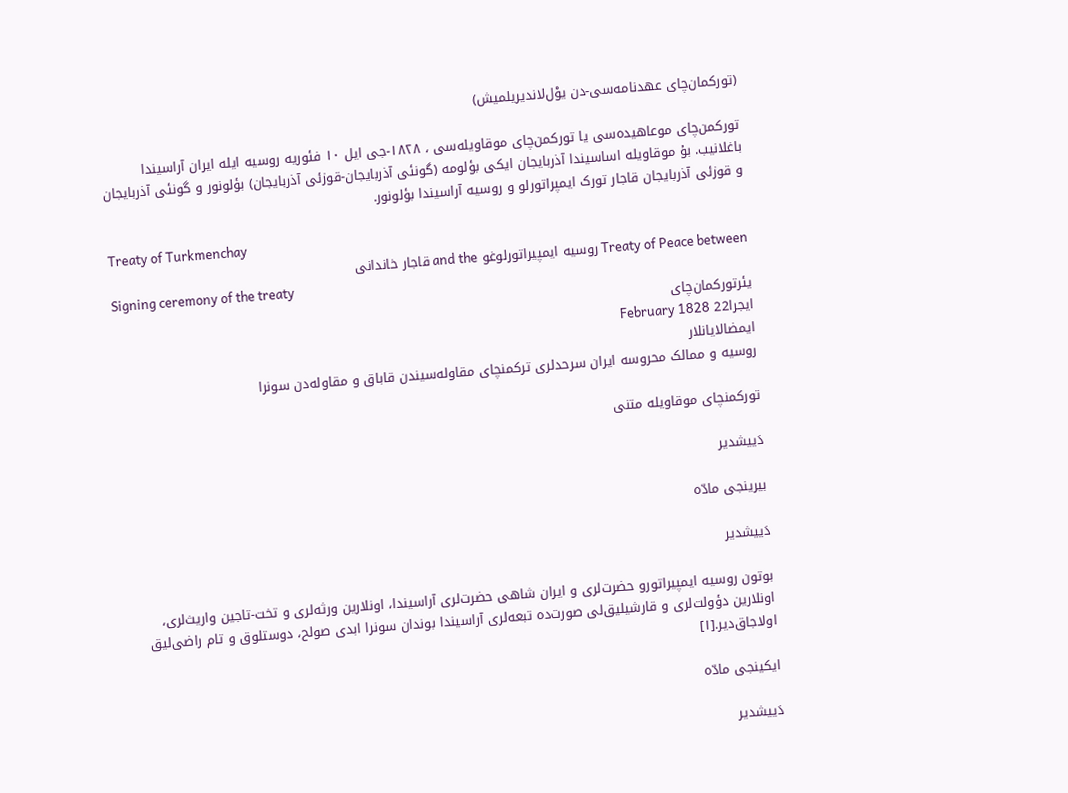(تورکمان‌چای عهدنامه‌سی-دن يوْل‌لاندیریلمیش)

تورکمن‌چای موعاهیده‌سی یا تورکمن‌چای موقاویله‌سی ، ۱۸۲۸-جی ایل ۱۰ فئوریه روسیه ایله ایران آراسیندا باغلانیب. بۇ موقاویله اساسیندا آذربایجان ایكی بؤلومه (گونئی آذربایجان-قوزئی آذربایجان) بؤلونور و گونئی آذربایجان و قوزئی آذربایجان قاجار تورک ایمپراتورلو و روسیه آراسیندا بؤلونور.

Treaty of Turkmenchay
Treaty of Peace between روسیه ایمپیراتورلوغو and the قاجار خاندانی
Signing ceremony of the treaty
یئرتورکمان‌چای
ایجرا22 February 1828
ایمضالایانلار
روسیه و ممالک محروسه ایران سرحدلری ترکمنچای مقاوله‌سیندن قاباق و مقاوله‌دن سونرا

تورکمنچای موقاویله متنی

دَییشدیر

بیرینجی مادّه

دَییشدیر

بوتون روسیه ایمپیراتورو حضرت‌لری و ایران شاهی حضرت‌لری آراسیندا، اونلارین ورثه‌لری و تخت-تاجین واریث‌لری، اونلارین دؤولت‌لری و قارشیلیق‌لی صورت‌ده تبعه‌لری آراسیندا بوندان سونرا ابدی صولح، دوستلوق و تام راضی‌لیق اولاجاق‌دیر.[۱]

ایکینجی مادّه

دَییشدیر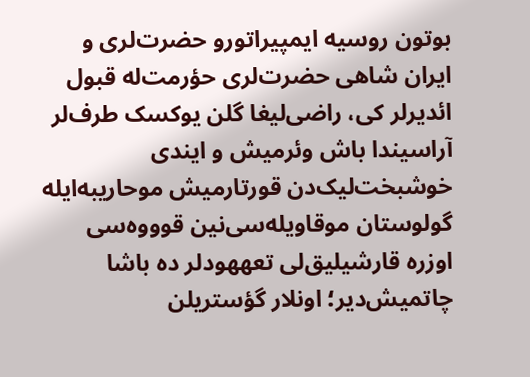بوتون روسیه ایمپیراتورو حضرت‌لری و ایران شاهی حضرت‌لری حؤرمت‌له قبول ائدیرلر کی، راضی‌لیغا گلن یوکسک طرف‌لر آراسیندا باش وئرمیش و ایندی خوشبخت‌لیک‌دن قورتارمیش موحاریبه‌ایله گولوستان موقاویله‌سی‌نین قوووه‌سی اوزره قارشیلیق‌لی تعههودلر ده باشا چاتمیش‌دیر؛ اونلار گؤستریلن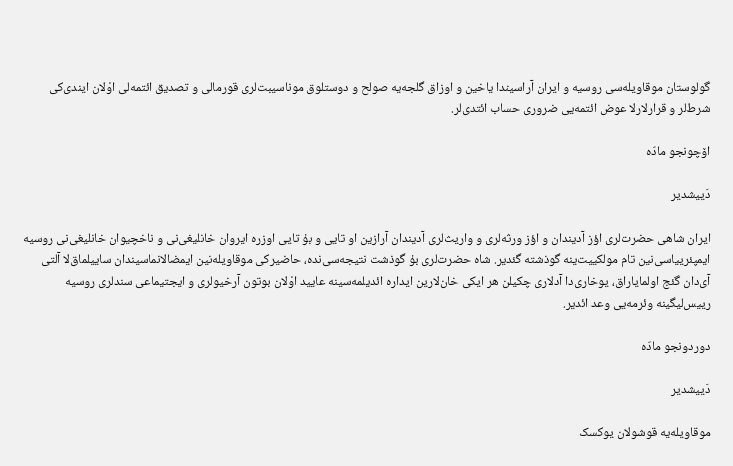گولوستان موقاویله‌سی روسیه و ایران آراسیندا یاخین و اوزاق گلجه‌یه صولح و دوستلوق موناسیبت‌لری قورمالی و تصدیق ائتمه‌لی اوْلان ایندی‌کی شرط‌لر و قرارلارلا عوض ائتمه‌یی ضروری حساب ائتدی‌لر.

اۆچونجو مادّه

دَییشدیر

ایران شاهی حضرت‌لری اؤز آدیندان و اؤز ورثه‌لری و واریث‌لری آدیندان آرازین او تایی و بۇ تایی اوزره ایروان خانلیغی‌نی و ناخچیوان خانلیغی‌نی روسیه ایمپئرییاسی‌نین تام مولکییت‌ینه گوذشته گئدیر. شاه حضرت‌لری بۇ گوذشت نتیجه‌سی‌نده، حاضیرکی موقاویله‌نین ایمضالانماسیندان ساییلماق‌لا آلتی آی‌دان گئج اولمایاراق، یوخاری‌دا آدلاری چکیلن هر ایکی خان‌لارین ایداره ائدیلمه‌سینه عایید اوْلان بوتون آرخیولری و ایجتیماعی سندلری روسیه رییس‌لیگینه وئرمه‌یی وعد ائدیر.

دوردونجو مادّه

دَییشدیر

موقاویله‌یه قوشولان یوکسک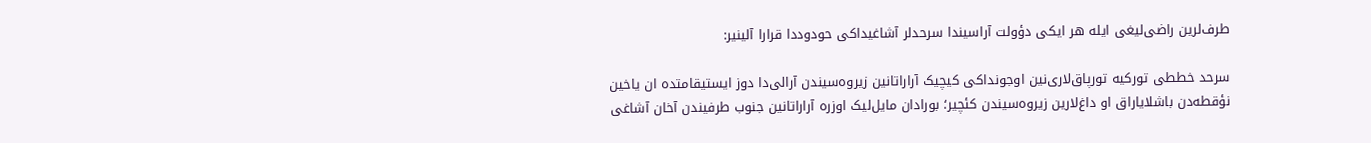طرف‌لرین راضی‌لیغی ایله هر ایکی دؤولت آراسیندا سرحدلر آشاغیداکی حودوددا قرارا آلینیر:

سرحد خططی تورکیه تورپاق‌لاری‌نین اوجونداکی کیچیک آراراتانین زیروه‌سیندن آرالی‌دا دوز ایستیقامتده ان یاخین نؤقطه‌دن باشلایاراق او داغ‌لارین زیروه‌سیندن کئچیر؛ بورادان مایل‌لیک اوزره آراراتانین جنوب طرفیندن آخان آشاغی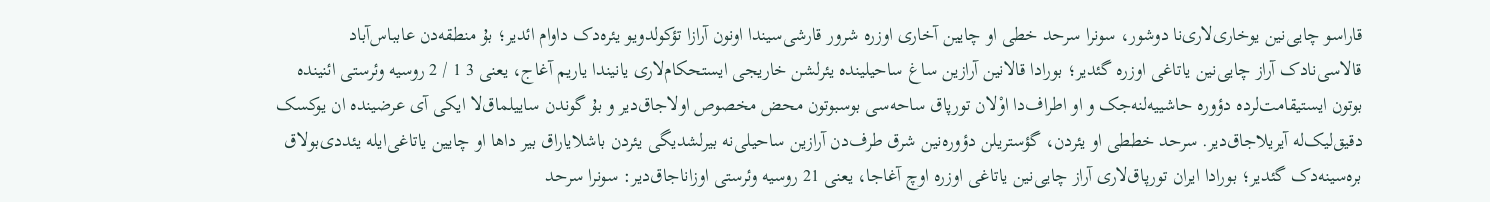قاراسو چایی‌نین یوخاری‌لاری‌نا دوشور، سونرا سرحد خطی او چایین آخاری اوزره شرور قارشی‌سیندا اونون آرازا تؤکولدویو یئره‌دک داوام ائدیر؛ بۇ منطقه‌دن عابباس‌آباد قالاسی‌نادک آراز چایی‌نین یاتاغی اوزره گئدیر؛ بورادا قالانین آرازین ساغ ساحیلینده یئرلشن خاریجی ایستحکام‌لاری یانیندا یاریم آغاج، یعنی 3 1 / 2 روسیه وئرستی ائنینده بوتون ایستیقامت‌لرده دؤوره حاشییه‌لنه‌جک و او اطراف‌دا اوْلان تورپاق ساحه‌سی بوسبوتون محض مخصوص اولاجاق‌دیر و بۇ گوندن ساییلماق‌لا ایکی آی عرضینده ان یوکسک دقیق‌لیک‌له آیریلاجاق‌دیر. سرحد خططی او یئردن، گؤستریلن دؤوره‌نین شرق طرف‌دن آرازین ساحیلی‌نه بیرلشدیگی یئردن باشلایاراق بیر داها او چایین یاتاغی‌ایله یئددی‌بولاق بره‌سینه‌دک گئدیر؛ بورادا ایران تورپاق‌لاری آراز چایی‌نین یاتاغی اوزره اوچ آغاجا، یعنی 21 روسیه وئرستی اوزاناجاق‌دیر: سونرا سرحد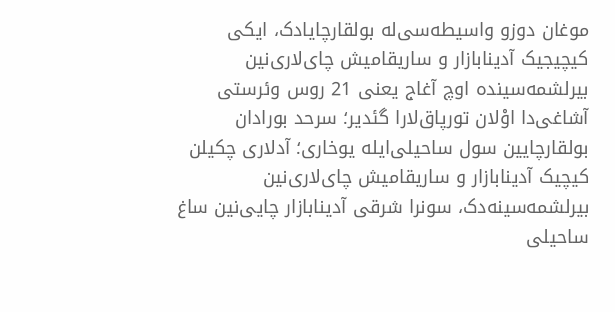موغان دوزو واسیطه‌سی‌له بولقارچایادک، ایکی کیچیجیک آدینابازار و ساریقامیش چای‌لاری‌نین بیرلشمه‌سینده اوچ آغاج یعنی 21 روس وئرستی آشاغی‌دا اوْلان تورپاق‌لارا گئدیر؛ سرحد بورادان بولقارچایین سول ساحیلی‌ایله یوخاری؛ آدلاری چکیلن کیچیک آدینابازار و ساریقامیش چای‌لاری‌نین بیرلشمه‌سینه‌دک، سونرا شرقی آدینابازار چایی‌نین ساغ ساحیلی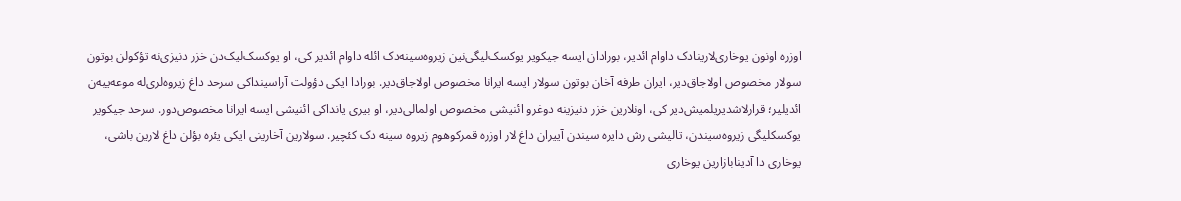اوزره اونون یوخاری‌لارینادک داوام ائدیر، بورادان ایسه جیکویر یوکسک‌لیگی‌نین زیروه‌سینه‌دک ائله داوام ائدیر کی، او یوکسک‌لیک‌دن خزر دنیزی‌نه تؤکولن بوتون سولار مخصوص اولاجاق‌دیر، ایران طرفه آخان بوتون سولار ایسه ایرانا مخصوص اولاجاق‌دیر. بورادا ایکی دؤولت آراسینداکی سرحد داغ زیروه‌لری‌له موعه‌ییه‌ن ائدیلیر؛ قرارلاشدیریلمیش‌دیر کی، اونلارین خزر دنیزینه دوغرو ائنیشی مخصوص اولمالی‌دیر، او بیری یانداکی ائنیشی ایسه ایرانا مخصوص‌دور. سرحد جیکویر یوکسکلیگی زیروه‌سیندن، تالیشی رش دایره سیندن آییران داغ لار اوزره قمرکوهوم زیروه سینه دک کئچیر. سولارین آخارینی ایکی یئره بؤلن داغ لارین باشی، یوخاری دا آدینابازارین یوخاری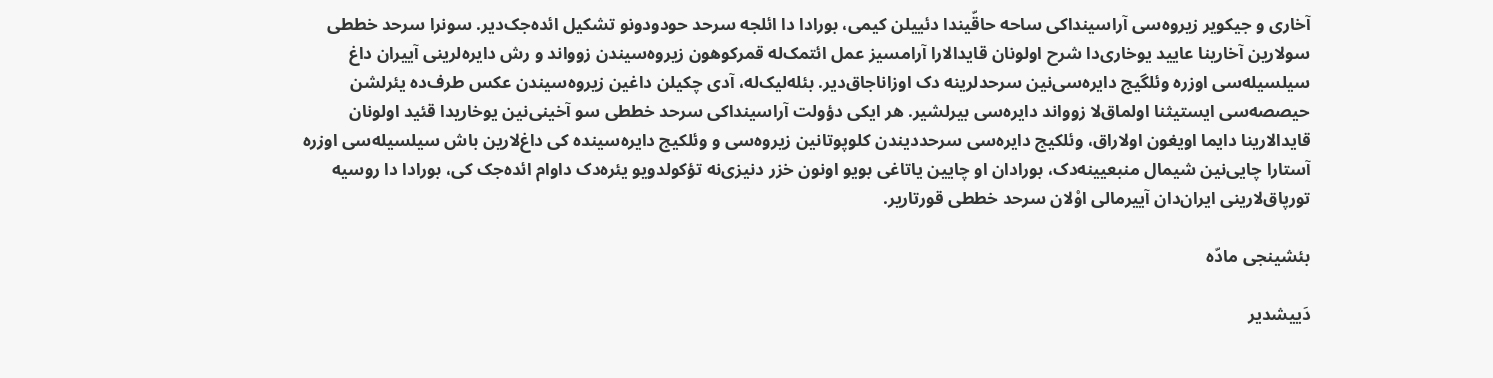آخاری و جیکویر زیروه‌سی آراسینداکی ساحه حاقّیندا دئییلن کیمی، بورادا دا ائلجه سرحد حودودونو تشکیل ائده‌جک‌دیر. سونرا سرحد خططی سولارین آخارینا عایید یوخاری‌دا شرح اولونان قایدالارا آرامسیز عمل ائتمک‌له قمرکوهون زیروه‌سیندن زوواند و رش دایره‌لرینی آییران داغ سیلسیله‌سی اوزره وئلگیج دایره‌سی‌نین سرحدلرینه دک اوزاناجاق‌دیر. بئله‌لیک‌له، آدی چکیلن داغین زیروه‌سیندن عکس طرف‌ده یئرلشن حیصصه‌سی ایستیثنا اولماق‌لا زوواند دایره‌سی بیرلشیر. هر ایکی دؤولت آراسینداکی سرحد خططی سو آخینی‌نین یوخاریدا قئید اولونان قایدالارینا دایما اویغون اولاراق، وئلکیج دایره‌سی سرحددیندن کلوپوتانین زیروه‌سی و وئلکیج دایره‌سینده کی داغ‌لارین باش سیلسیله‌سی اوزره آستارا چایی‌نین شیمال منبعیینه‌دک، بورادان او چایین یاتاغی بویو اونون خزر دنیزی‌نه تؤکولدویو یئره‌دک داوام ائده‌جک کی، بورادا دا روسیه تورپاق‌لارینی ایران‌دان آییرمالی اوْلان سرحد خططی قورتاریر.

بئشینجی مادّه

دَییشدیر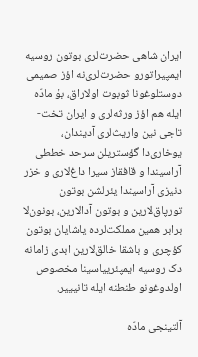ایران شاهی حضرت‌لری بوتون روسیه ایمپیراتورو حضرت‌لری‌نه اؤز صمیمی دوستلوغونا ثوبوت اولاراق، بۇ مادّه ایله هم اؤز ورثه‌لری و ایران تخت-تاجی نین واریث‌لری آدیندان، یوخاری‌دا گؤستریلن سرحد خططی آراسیندا و قافقاز سیرا داغ‌لاری و خزر دنیزی آراسیندا یئرلشن بوتون تورپاق‌لارین و بوتون آدالارین، بونون‌لا برابر همین مملکت‌لرده یاشایان بوتون کؤچری و باشقا خالق‌لارین ابدی زامانه دک روسیه ایمپئرییاسینا مخصوص اولدوغونو طنطنه ایله تانیییر.

آلتینجی مادّه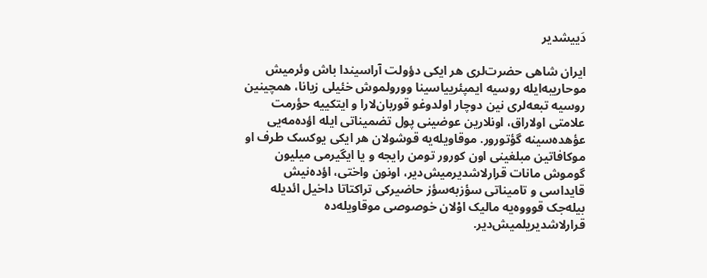دَییشدیر

ایران شاهی حضرت‌لری هر ایکی دؤولت آراسیندا باش وئرمیش موحاریبه‌ایله روسیه ایمپئرییاسینا وورولموش خئیلی زیانا، همچینین روسیه تبعه‌لری نین دوچار اولدوغو قوربان‌لارا و ایتکییه حؤرمت علامتی اولاراق، اونلارین عوضینی پول تضمیناتی ایله اؤده‌مه‌یی عؤهده‌سینه گؤتورور. موقاویله‌یه قوشولان هر ایکی یوکسک طرف او موکافاتین مبلغینی اون کورور تومن رایجه و یا ایگیرمی میلیون گوموش مانات قرارلاشدیرمیش‌دیر، اونون واختی، اؤده‌نیش قایداسی و تامیناتی سؤزبه‌سؤز حاضیرکی تراکتاتا داخیل ائدیله بیله‌جک قوووه‌یه مالیک اوْلان خوصوصی موقاویله‌ده قرارلاشدیریلمیش‌دیر.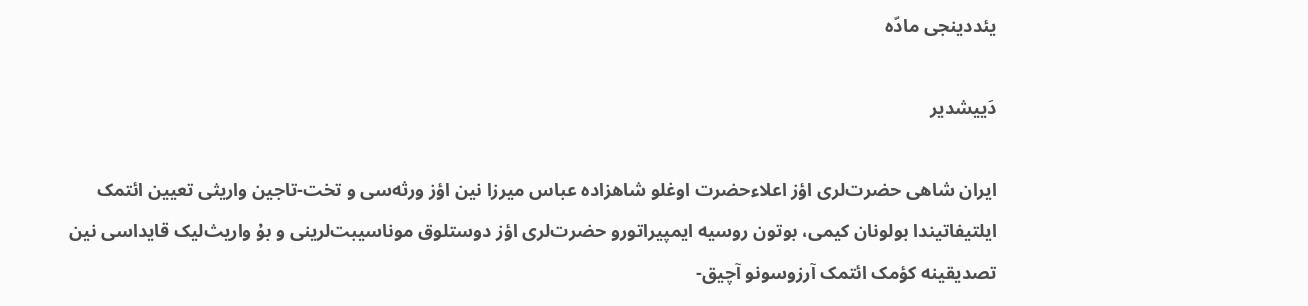یئددینجی مادّه

دَییشدیر

ایران شاهی حضرت‌لری اؤز اعلاءحضرت اوغلو شاهزاده عباس میرزا نین اؤز ورثه‌سی و تخت-تاجین واریثی تعیین ائتمک ایلتیفاتیندا بولونان کیمی، بوتون روسیه ایمپیراتورو حضرت‌لری اؤز دوستلوق موناسیبت‌لرینی و بۇ واریث‌لیک قایداسی نین تصدیقینه کؤمک ائتمک آرزوسونو آچیق-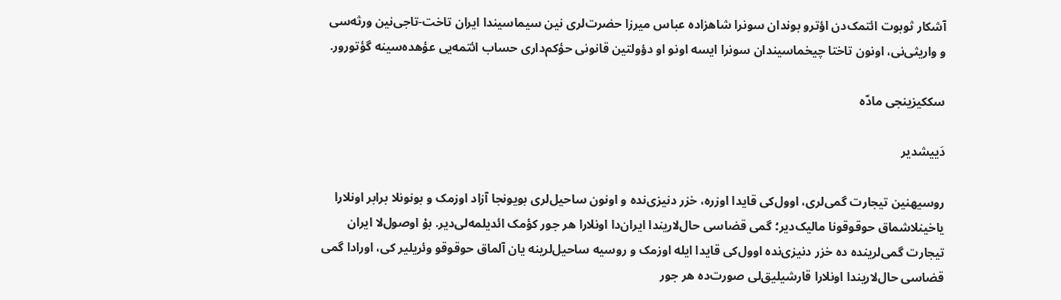آشکار ثوبوت ائتمک‌دن اؤترو بوندان سونرا شاهزاده عباس میرزا حضرت‌لری نین سیماسیندا ایران تاخت-تاجی‌نین ورثه‌سی و واریثی‌نی، اونون تاختا چیخماسیندان سونرا ایسه اونو او دؤولتین قانونی حؤکم‌داری حساب ائتمه‌یی عؤهده‌سینه گؤتورور.

سككیزینجی مادّه

دَییشدیر

روسیهنین تیجارت گمی‌لری، اوول‌کی قایدا اوزره، خزر دنیزی‌نده و اونون ساحیل‌لری بویونجا آزاد اوزمک و بونونلا برابر اونلارا یاخینلاشماق حوقوقونا مالیک‌دیر؛ گمی قضاسی حال‌لاریندا ایران‌دا اونلارا هر جور کؤمک ائدیلمه‌لی‌دیر. بۇ اوصول‌لا ایران تیجارت گمی‌لرینده ده خزر دنیزی‌نده اوول‌کی قایدا ایله اوزمک و روسیه ساحیل‌لرینه یان آلماق حوقوقو وئریلیر کی، اورادا گمی قضاسی حال‌لاریندا اونلارا قارشیلیق‌لی صورت‌ده هر جور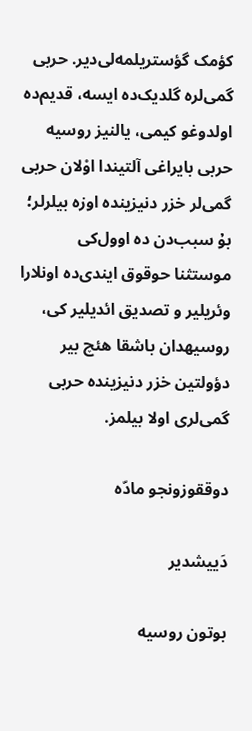کؤمک گؤستریلمه‌لی‌دیر. حربی گمی‌لره گلدیک‌ده ایسه، قدیم‌ده اولدوغو کیمی، یالنیز روسیه حربی بایراغی آلتیندا اوْلان حربی گمی‌لر خزر دنیزینده اوزه بیلرلر؛ بۇ سبب‌دن ده اوول‌کی موستثنا حوقوق ایندی‌ده اونلارا وئریلیر و تصدیق ائدیلیر کی، روسیهدان باشقا هئچ بیر دؤولتین خزر دنیزینده حربی گمی‌لری اولا بیلمز.

دوققوزونجو مادّه

دَییشدیر

بوتون روسیه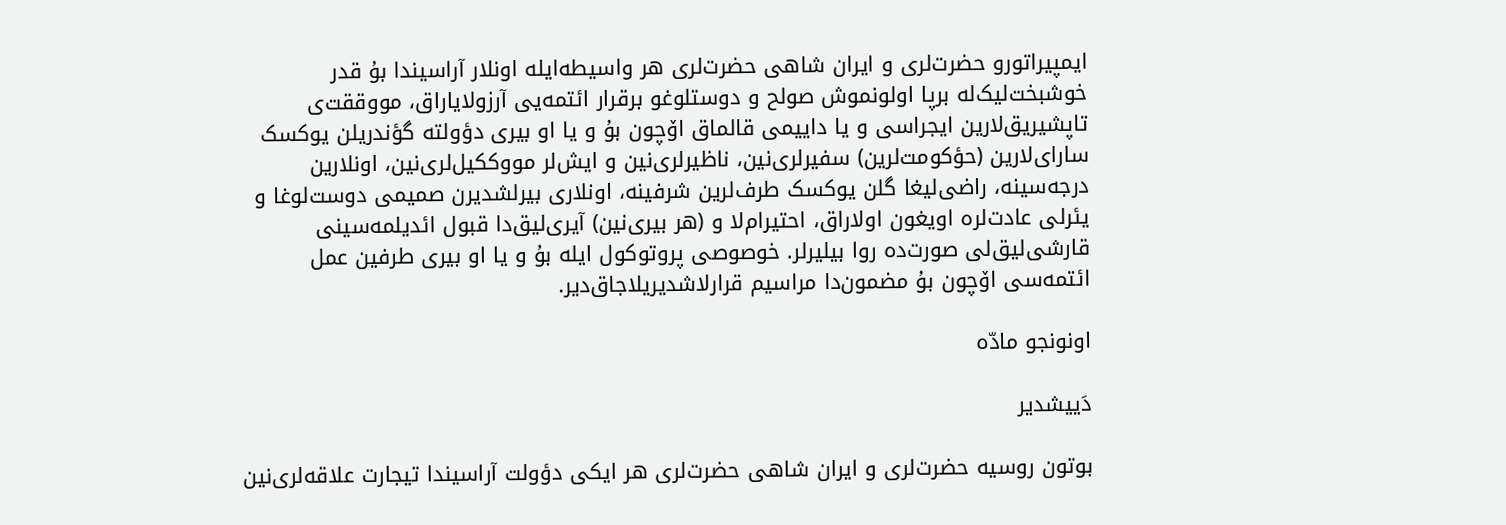ایمپیراتورو حضرت‌لری و ایران شاهی حضرت‌لری هر واسیطه‌ایله اونلار آراسیندا بۇ قدر خوشبخت‌لیک‌له برپا اولونموش صولح و دوستلوغو برقرار ائتمه‌یی آرزولایاراق، مووققت‌ی تاپشیریق‌لارین ایجراسی و یا داییمی قالماق اۆچون بۇ و یا او بیری دؤولته گؤندریلن یوکسک سارای‌لارین (حؤکومت‌لرین) سفیرلری‌نین، ناظیرلری‌نین و ایش‌لر مووكکیل‌لری‌نین، اونلارین درجه‌سینه، راضی‌لیغا گلن یوکسک طرف‌لرین شرفینه، اونلاری بیرلشدیرن صمیمی دوست‌لوغا و یئرلی عادت‌لره اویغون اولاراق، احتیرام‌لا و (هر بیری‌نین) آیری‌لیق‌دا قبول ائدیلمه‌سینی قارشی‌لیق‌لی صورت‌ده روا بیلیرلر. خوصوصی پروتوکول ایله بۇ و یا او بیری طرفین عمل ائتمه‌سی اۆچون بۇ مضمون‌دا مراسیم قرارلاشدیریلاجاق‌دیر.

اونونجو مادّه

دَییشدیر

بوتون روسیه حضرت‌لری و ایران شاهی حضرت‌لری هر ایکی دؤولت آراسیندا تیجارت علاقه‌لری‌نین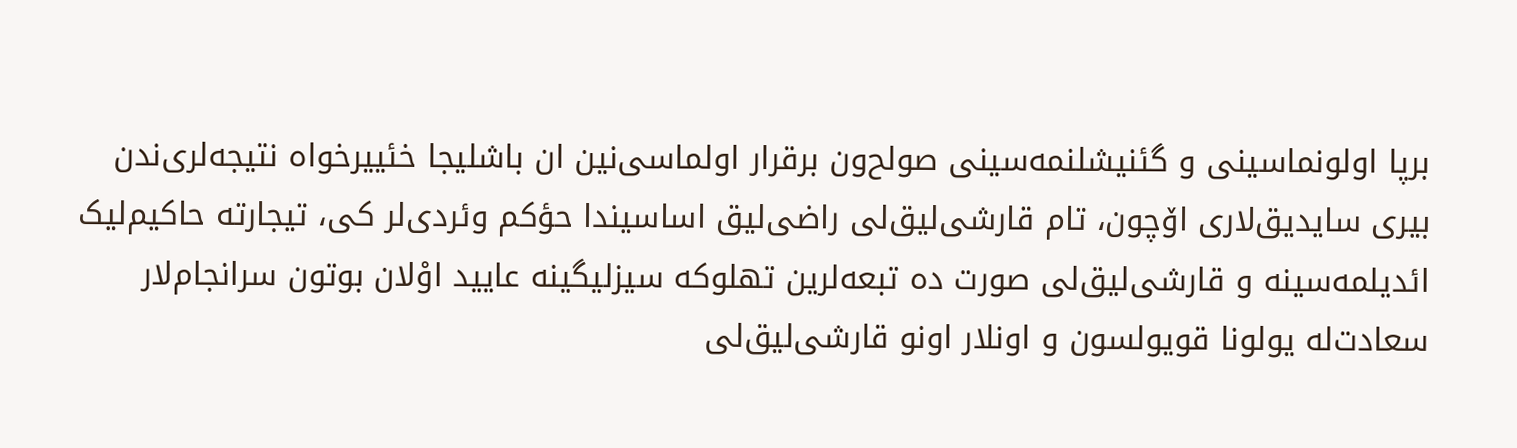برپا اولونماسینی و گئنیشلنمه‌سینی صولح‌ون برقرار اولماسی‌نین ان باشلیجا خئییرخواه نتیجه‌لری‌ندن بیری سایدیق‌لاری اۆچون، تام قارشی‌لیق‌لی راضی‌لیق اساسیندا حؤکم وئردی‌لر کی، تیجارته حاکیم‌لیک ائدیلمه‌سینه و قارشی‌لیق‌لی صورت ده تبعه‌لرین تهلوکه سیزلیگینه عایید اوْلان بوتون سرانجام‌لار سعادت‌له یولونا قویولسون و اونلار اونو قارشی‌لیق‌لی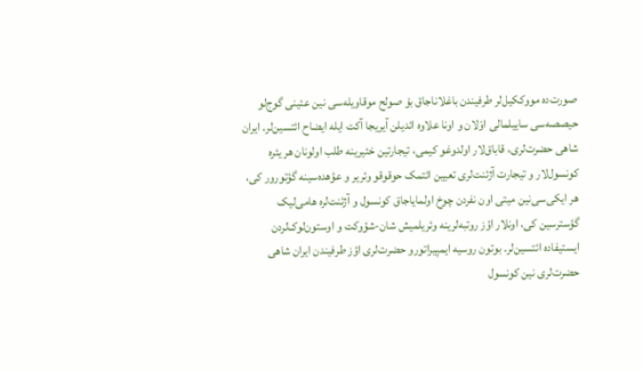صورت‌ده مووککیل‌لر طرفیندن باغلاناجاق بۇ صولح موقاویله‌سی نین عئینی گوج‌لو حیصصه‌سی ساییلمالی اوْلان و اونا علاوه ائدیلن آیریجا آکت ایله ایضاح ائتسین‌لر. ایران شاهی حضرت‌لری، قاباق‌لار اولدوغو کیمی، تیجارتین خئیرینه طلب اولونان هر یئره کونسول‌لار و تیجارت آژئنت‌لری تعیین ائتمک حوقوقو وئریر و عؤهده‌سینه گؤتورور کی، هر ایکی‌سی‌نین میتی اون نفردن چوخ اولمایاجاق کونسول و آژئنت‌لره هامی‌لیک گؤسترسین کی، اونلار اؤز روتبه‌لرینه وئریلمیش شان-شؤوکت و اوستون‌لوک‌لردن ایستیفاده ائتسین‌لر. بوتون روسیه ایمپیراتورو حضرت‌لری اؤز طرفیندن ایران شاهی حضرت‌لری نین کونسول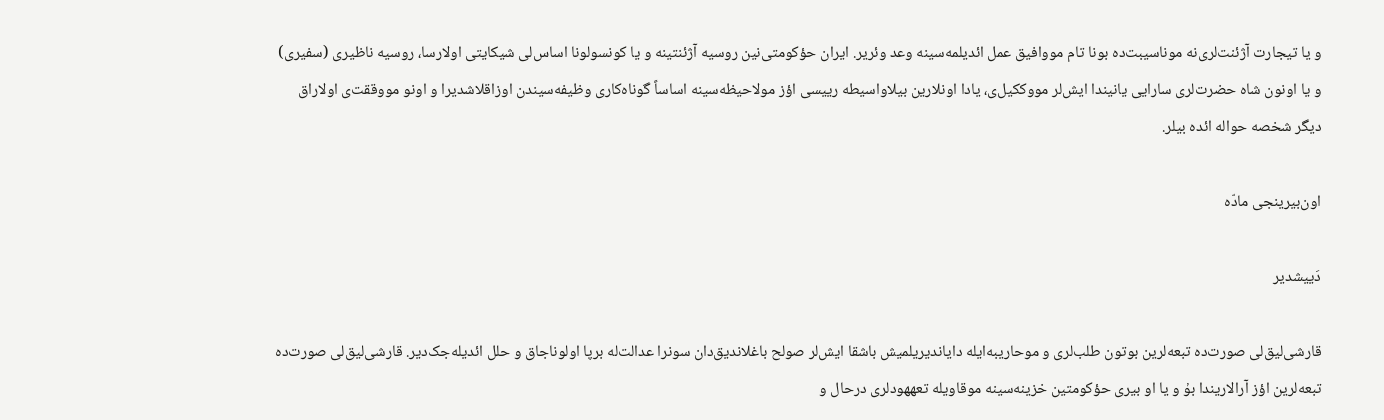و یا تیجارت آژئنت‌لری‌نه موناسیبت‌ده بونا تام مووافیق عمل ائدیلمه‌سینه وعد وئریر. ایران حؤکومتی‌نین روسیه آژئنتینه و یا کونسولونا اساس‌لی شیکایتی اولارسا، روسیه ناظیری (سفیری) و یا اونون شاه حضرت‌لری سارایی یانیندا ایش‌لر مووککیل‌ی، یادا اونلارین بیلاواسیطه رییسی اؤز مولاحیظه‌سینه اساساً گوناه‌کاری وظیفه‌سیندن اوزاقلاشدیرا و اونو مووققت‌ی اولاراق دیگر شخصه حواله ائده بیلر.

اون‌بیرینجی مادّه

دَییشدیر

قارشی‌لیق‌لی صورت‌ده تبعه‌لرین بوتون طلب‌لری و موحاریبه‌ایله دایاندیریلمیش باشقا ایش‌لر صولح باغلاندیق‌دان سونرا عدالت‌له برپا اولوناجاق و حلل ائدیله‌جک‌دیر. قارشی‌لیق‌لی صورت‌ده تبعه‌لرین اؤز آرالاریندا بۇ و یا او بیری حؤکومتین خزینه‌سینه موقاویله تعههودلری درحال و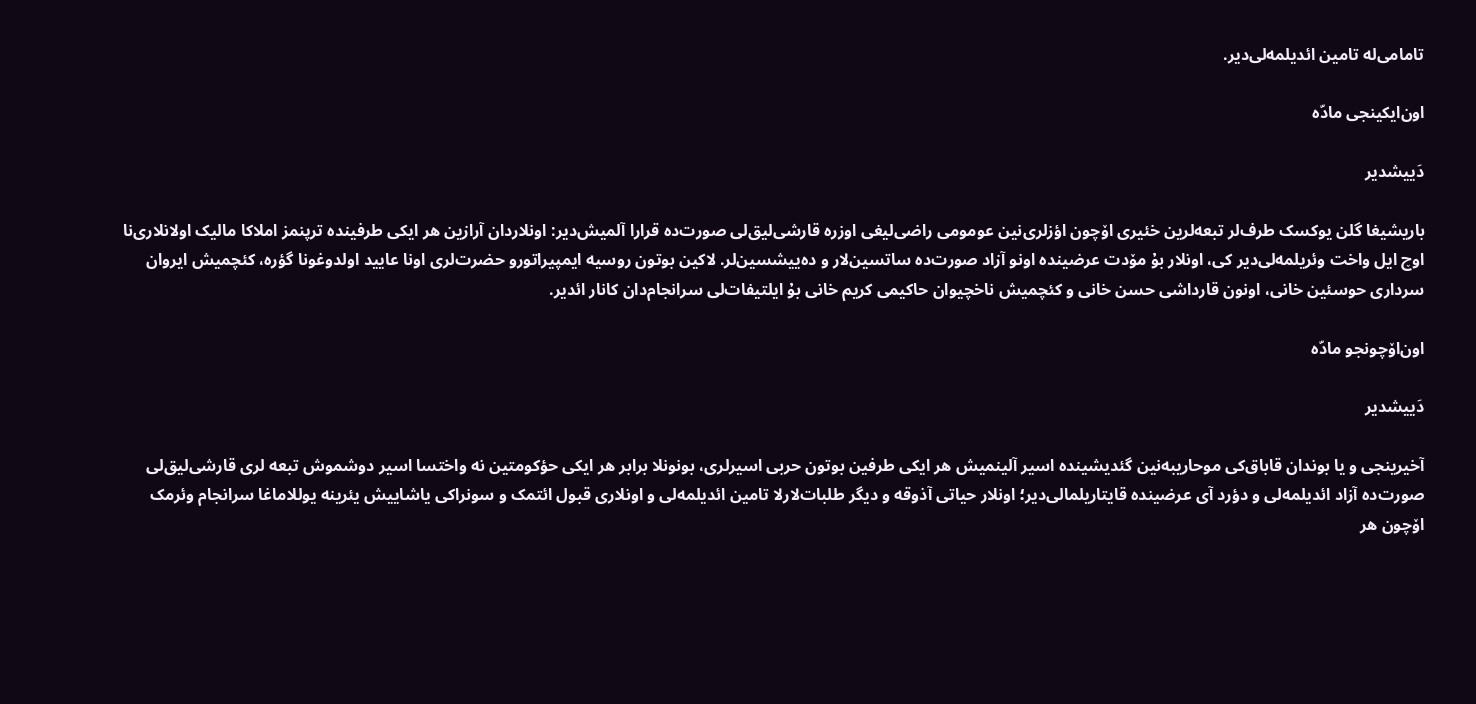تامامی‌له تامین ائدیلمه‌لی‌دیر.

اون‌ایكینجی مادّه

دَییشدیر

باریشیغا گلن یوکسک طرف‌لر تبعه‌لرین خئیری اۆچون اؤزلری‌نین عومومی راضی‌لیغی اوزره قارشی‌لیق‌لی صورت‌ده قرارا آلمیش‌دیر: اونلاردان آرازین هر ایکی طرفینده ترپنمز املاکا مالیک اولانلاری‌نا اوچ ایل واخت وئریلمه‌لی‌دیر کی، اونلار بۇ مۆدت عرضینده اونو آزاد صورت‌ده ساتسین‌لار و ده‌ییشسین‌لر. لاکین بوتون روسیه ایمپیراتورو حضرت‌لری اونا عایید اولدوغونا گؤره، کئچمیش ایروان سرداری حوسئین خانی، اونون قارداشی حسن خانی و کئچمیش ناخچیوان حاکیمی کریم خانی بۇ ایلتیفات‌لی سرانجام‌دان کانار ائدیر.

اون‌اۆچونجو مادّه

دَییشدیر

آخیرینجی و یا بوندان قاباق‌کی موحاریبه‌نین گئدیشینده اسیر آلینمیش هر ایکی طرفین بوتون حربی اسیرلری، بونونلا برابر هر ایکی حؤکومتین نه واختسا اسیر دوشموش تبعه لری قارشی‌لیق‌لی صورت‌ده آزاد ائدیلمه‌لی و دؤرد آی عرضینده قایتاریلمالی‌دیر؛ اونلار حیاتی آذوقه و دیگر طلبات‌لارلا تامین ائدیلمه‌لی و اونلاری قبول ائتمک و سونراکی یاشاییش یئرینه یوللاماغا سرانجام وئرمک اۆچون هر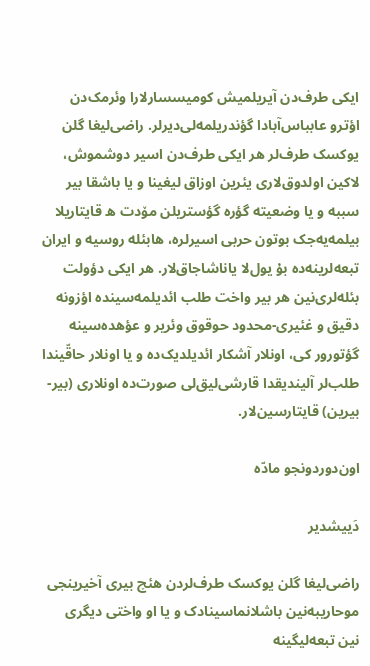ایکی طرف‌دن آیریلمیش کومیسسارلارا وئرمک‌دن اؤترو عابباس‌آبادا گؤندریلمه‌لی‌دیرلر. راضی‌لیغا گلن یوکسک طرف‌لر هر ایکی طرف‌دن اسیر دوشموش، لاکین اولدوق‌لاری یئرین اوزاق لیغینا و یا باشقا بیر سببه و یا وضعیته گؤره گؤستریلن مۆدت ه قایتاریلا بیلمه‌یه‌جک بوتون حربی اسیرلره، هابئله روسیه و ایران تبعه‌لرینه‌ده بۇ یول‌لا یاناشاجاق‌لار. هر ایکی دؤولت بئله‌لری‌نین هر بیر واخت طلب ائدیلمه‌سینده اؤزونه دقیق و غئیری-محدود حوقوق وئریر و عؤهده‌سینه گؤتورور کی، اونلار آشکار ائدیلدیک‌ده و یا اونلار حاقّیندا طلب‌لر آلیندیقدا قارشی‌لیق‌لی صورت‌ده اونلاری (بیر-بیرین) قایتارسین‌لار.

اون‌دوردونجو مادّه

دَییشدیر

راضی‌لیغا گلن یوکسک طرف‌لردن هئچ بیری آخیرینجی موحاریبه‌نین باشلانماسینادک و یا او واختی دیگری نین تبعه‌لیگینه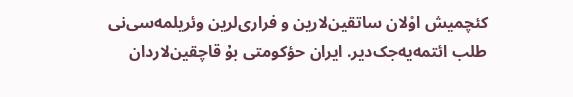کئچمیش اوْلان ساتقین‌لارین و فراری‌لرین وئریلمه‌سی‌نی طلب ائتمه‌یه‌جک‌دیر. ایران حؤکومتی بۇ قاچقین‌لاردان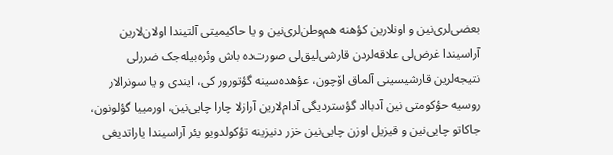بعضی‌لری‌نین و اونلارین کؤهنه هم‌وطن‌لری‌نین و یا حاکیمیتی آلتیندا اولان‌لارین آراسیندا غرض‌لی علاقه‌لردن قارشی‌لیق‌لی صورت‌ده باش وئره‌بیله‌جک ضررلی نتیجه‌لرین قارشیسینی آلماق اۆچون، عؤهده‌سینه گؤتورور کی، ایندی و یا سونرالار روسیه حؤکومتی نین آدبااد گؤستردیگی آدام‌لارین آرازلا چارا چایی‌نین، اورمییا گؤلونون، جاکاتو چایی‌نین و قیزیل اوزن چایی‌نین خزر دنیزینه تؤکولدویو یئر آراسیندا یاراتدیغی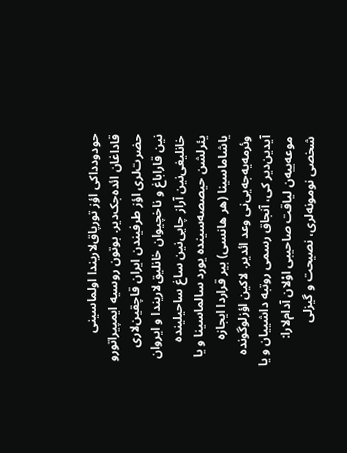حودودداکی اؤز تورپاق‌لاریندا اولماسینی قاداغان ائده‌جک‌دیر. بوتون روسیه ایمپیراتورو حضرت‌لری اؤز طرفیندن ایران قاچقین‌لاری نین قاراباغ و ناخچیوان خانلیق‌لاریندا و ایروان خانلیغی‌نین آراز چایی‌نین ساغ ساحیلینده یئرلشن حیصصه‌سینده یورد سالماسینا و یا یاشاماسینا (هر هانسی) بیر قراردا ایجازه وئرمه‌یه‌جه‌یی‌نی وعد ائدیر. لاکین اؤزلوگونده آیدین‌دیر کی، آنجاق رسمی روتبه داشییان و یا موعه‌ییه‌ن لیاقت صاحیبی اوْلان آدام‌لارا: شخصی نومونه‌لری، نصیحت و گیزلی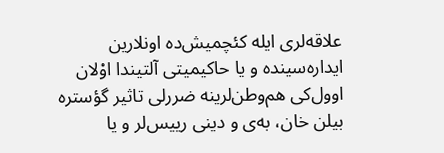علاقه‌لری ایله کئچمیش‌ده اونلارین ایداره‌سینده و یا حاکیمیتی آلتیندا اوْلان اوول‌کی هم‌وطن‌لرینه ضررلی تاثیر گؤستره بیلن خان، به‌ی و دینی رییس‌لر و یا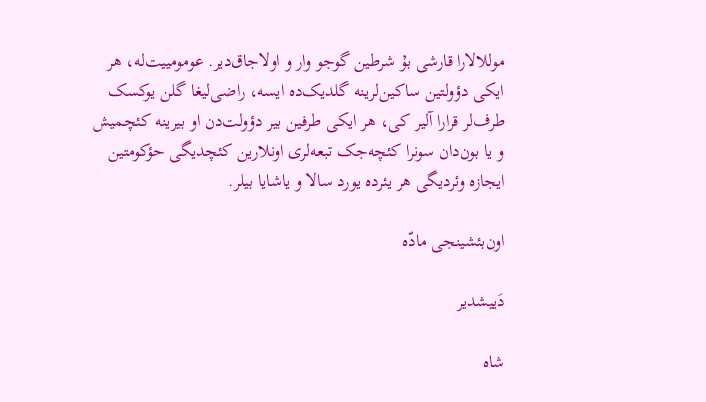موللالارا قارشی بۇ شرطین گوجو وار و اولاجاق‌دیر. عومومییت‌له، هر ایکی دؤولتین ساکین‌لرینه گلدیک‌ده ایسه، راضی‌لیغا گلن یوکسک طرف‌لر قرارا آلیر کی، هر ایکی طرفین بیر دؤولت‌دن او بیرینه کئچمیش و یا بون‌دان سونرا کئچه‌جک تبعه‌لری اونلارین کئچدیگی حؤکومتین ایجازه وئردیگی هر یئرده یورد سالا و یاشایا بیلر.

اون‌بئشینجی مادّه

دَییشدیر

شاه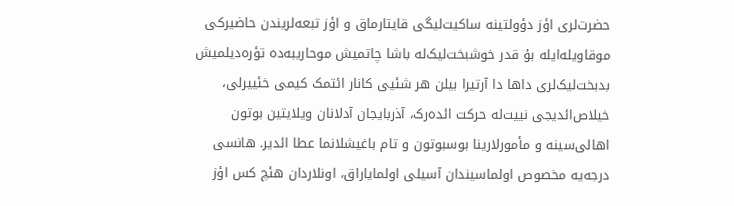حضرت‌لری اؤز دؤولتینه ساکیت‌لیگی قایتارماق و اؤز تبعه‌لریندن حاضیرکی موقاویله‌ایله بۇ قدر خوشبخت‌لیک‌له باشا چاتمیش موحاریبه‌ده تؤره‌دیلمیش بدبخت‌لیک‌لری داها دا آرتیرا بیلن هر شئیی کانار ائتمک کیمی خئییرلی، خیلاص‌ائدیجی نییت‌له حرکت ائده‌رک، آذربایجان آدلانان ویلایتین بوتون اهالی‌سینه و مأمورلارینا بوسبوتون و تام باغیشلانما عطا ائدیر. هانسی درجه‌یه مخصوص اولماسیندان آسیلی اولمایاراق، اونلاردان هئچ کس اؤز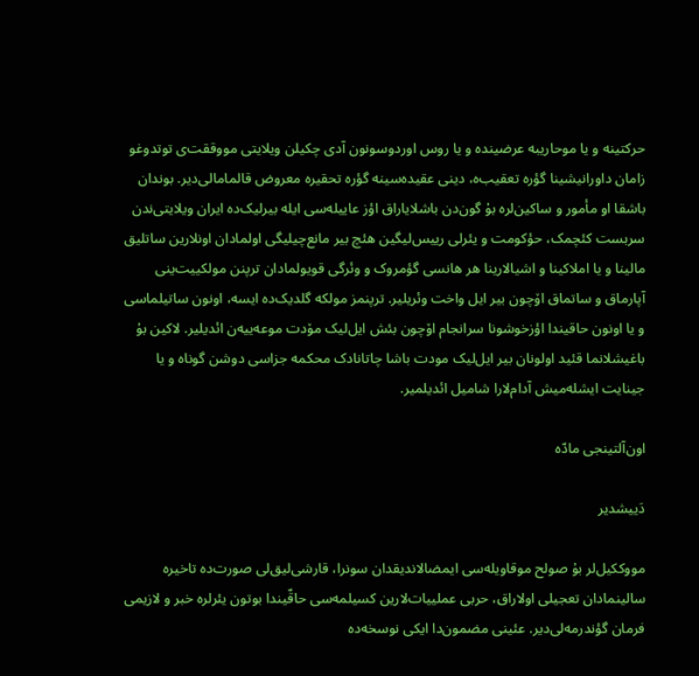حرکتینه و یا موحاریبه عرضینده و یا روس اوردوسونون آدی چکیلن ویلایتی مووققت‌ی توتدوغو زامان داورانیشینا گؤره تعقیب‌ه، دینی عقیده‌سینه گؤره تحقیره معروض قالمامالی‌دیر. بوندان باشقا او مأمور و ساکین‌لره بۇ گون‌دن باشلایاراق اؤز عاییله‌سی ایله بیرلیک‌ده ایران ویلایتی‌ندن سربست کئچمک، حؤکومت و یئرلی رییس‌لیگین هئچ بیر مانع‌چیلیگی اولمادان اونلارین ساتلیق مالینا و یا املاکینا و اشیالارینا هر هانسی گؤمروک و وئرگی قویولمادان ترپنن مولکییت‌ینی آپارماق و ساتماق اۆچون بیر ایل واخت وئریلیر. ترپنمز مولکه گلدیک‌ده ایسه، اونون ساتیلماسی و یا اونون حاقیندا اؤزخوشونا سرانجام اۆچون بئش ایل‌لیک مۆدت موعه‌ییه‌ن ائدیلیر. لاکین بۇ باغیشلانما قئید اولونان بیر ایل‌لیک مودت باشا چاتانادک محکمه جزاسی دوشن گوناه و یا جینایت ایشله‌میش آدام‌لارا شامیل ائدیلمیر.

اون‌آلتینجی مادّه

دَییشدیر

مووککیل‌لر بۇ صولح موقاویله‌سی ایمضالاندیقدان سونرا، قارشی‌لیق‌لی صورت‌ده تاخیره سالینمادان تعجیلی اولاراق، حربی عملییات‌لارین کسیلمه‌سی حاقّیندا بوتون یئرلره خبر و لازیمی فرمان گؤندرمه‌لی‌دیر. عئینی مضمون‌دا ایکی نوسخه‌ده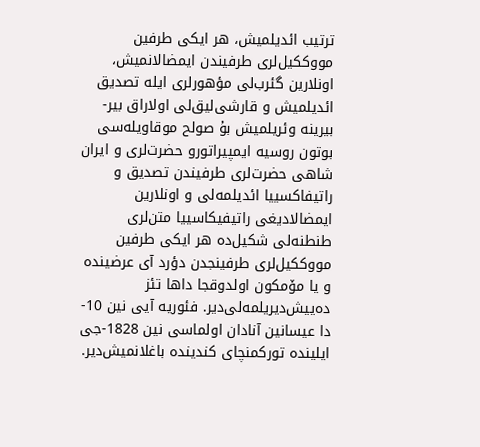ترتیب ائدیلمیش، هر ایکی طرفین مووککیل‌لری طرفیندن ایمضالانمیش، اونلارین گئرب‌لی مؤهورلری ایله تصدیق ائدیلمیش و قارشی‌لیق‌لی اولاراق بیر-بیرینه وئریلمیش بۇ صولح موقاویله‌سی بوتون روسیه ایمپیراتورو حضرت‌لری و ایران شاهی حضرت‌لری طرفیندن تصدیق و راتیفاکسییا ائدیلمه‌لی و اونلارین ایمضالادیغی راتیفیکاسییا متن‌لری طنطنه‌لی شکیل‌ده هر ایکی طرفین مووکكیل‌لری طرفینجدن دؤرد آی عرضینده و یا مۆمکون اولدوقجا داها تئز ده‌ییش‌دیریلمه‌لی‌دیر. فئوریه آیی نین 10-دا عیسانین آنادان اولماسی نین 1828-جی ایلینده تورکمنچای کندینده باغلانمیش‌دیر.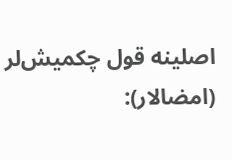اصلینه قول چکمیش‌لر (امضالار):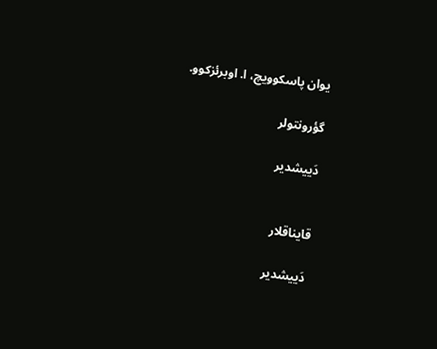یوان پاسکوویچ، ا. اوبرئزکوو.

گؤرونتولر

دَییشدیر


قایناقلار

دَییشدیر